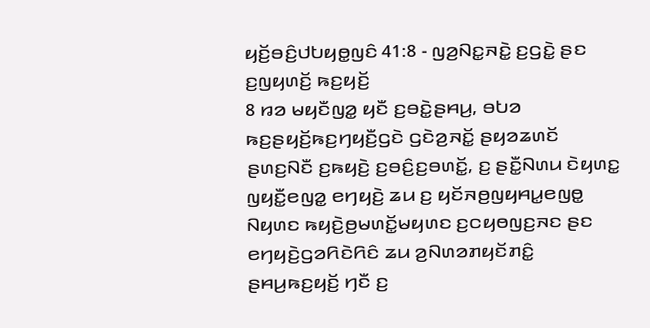ꤟꤢꤩ꤬ꤋꤢꤨ꤬ꤓꤝꤟꤥ꤭ꤜꤢꤨ 41:8 - ꤜꤤ꤬ꤡꤢ꤭ꤏꤢꤧ꤭ ꤢ꤬ꤞꤢꤧ꤭ ꤔꤢ ꤢ꤬ꤜꤟꤛꤢꤩ꤬ ꤒꤢ꤬ꤟꤢꤩ꤬
8 ꤙꤤ ꤗꤟꤢꤪꤜꤤ꤭ ꤟꤢꤪ ꤢ꤬ꤋꤢꤧ꤭ꤔꤌꤣ꤬, ꤋꤝꤤ ꤒꤢ꤬ꤔꤟꤢꤩ꤬ꤒꤢ꤬ꤚꤟꤢꤪ꤬ꤞꤢꤧ ꤞꤢꤧꤤ꤬ꤏꤢꤩ꤭ ꤔꤟꤤꤘꤛꤢꤩ ꤔꤛꤢ꤬ꤡꤢꤪ ꤢ꤬ꤒꤟꤢꤧ꤬ ꤢ꤬ꤋꤢꤨ꤬ꤢ꤬ꤋꤛꤢꤩ꤭, ꤢ꤬ ꤔꤢꤪ꤭ꤡꤛꤣ ꤢꤧꤟꤛꤢ꤭ ꤜꤟꤢꤪ꤭ꤕꤜꤤ꤭ ꤕꤚꤟꤢꤧ꤬ ꤘꤣ ꤢ꤬ ꤟꤢꤩꤏꤥ꤬ꤜꤟꤌꤣ꤭ꤕꤜꤥ꤭ ꤡꤟꤛꤢ ꤒꤟꤢꤧ꤬ꤥ꤬ꤗꤛꤢꤩ꤭ꤗꤟꤛꤢ ꤢ꤬ꤍꤟꤥꤜꤢ꤬ꤏꤢ ꤔꤢ ꤕꤚꤟꤢꤧ꤬ꤞꤤꤖꤢꤧꤖꤢꤨ ꤘꤣ ꤤ꤬ꤡꤛꤤꤊꤟꤢꤩꤊꤢꤨ꤭ ꤔꤌꤣ꤬ꤒꤢ꤬ꤟꤢꤩ꤬ ꤚꤢꤪ ꤢ꤬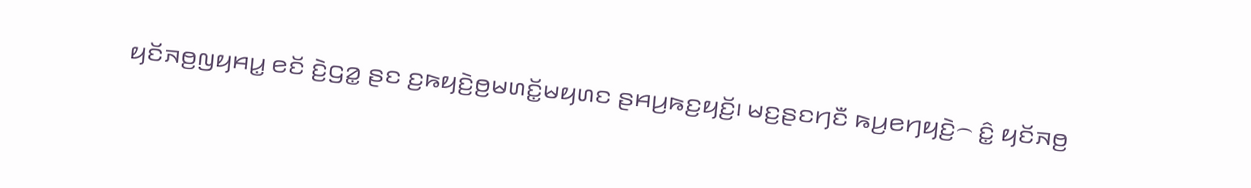ꤟꤢꤩꤏꤥ꤬ꤜꤟꤌꤣ꤭ ꤕꤢꤩ ꤢꤧ꤬ꤞꤤ꤭ ꤔꤢ ꤢ꤬ꤒꤟꤢꤧ꤬ꤥ꤬ꤗꤛꤢꤩ꤭ꤗꤟꤛꤢ ꤔꤌꤣ꤬ꤒꤢ꤬ꤟꤢꤩ꤬꤯ ꤗꤢ꤬ꤔꤢꤚꤢꤪ ꤒꤣ꤬ꤕꤚꤟꤢꤧ꤬꤮ ꤢꤨ꤭ ꤟꤢꤩꤏꤥ꤬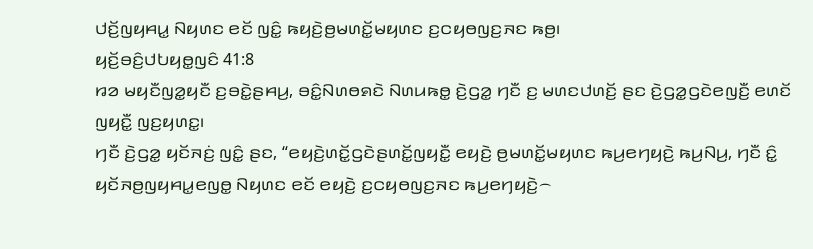ꤓꤢꤩ꤬ꤜꤟꤌꤣ꤭ ꤡꤟꤛꤢ ꤕꤢꤩ ꤜꤢꤨ꤭ ꤒꤟꤢꤧ꤬ꤥ꤬ꤗꤛꤢꤩ꤭ꤗꤟꤛꤢ ꤢ꤬ꤍꤟꤥꤜꤢ꤬ꤏꤢ ꤒꤥ꤬꤯
ꤟꤢꤩ꤬ꤋꤢꤨ꤬ꤓꤝꤟꤥ꤭ꤜꤢꤨ 41:8
ꤙꤤ ꤗꤟꤢꤪꤜꤤ꤭ꤟꤢꤪ ꤢ꤬ꤋꤢꤧ꤭ꤔꤌꤣ꤬, ꤋꤢꤨ꤭ꤡꤛꤥꤎꤢꤧ ꤡꤛꤣꤒꤥ꤭ ꤢꤧ꤬ꤞꤤ꤭ ꤚꤢꤪ ꤢ꤬ ꤗꤛꤢꤓꤛꤢꤩ꤬ ꤔꤢ ꤢꤧ꤬ꤞꤤ꤭ꤞꤢꤧꤕꤜꤢꤪ꤬ ꤕꤛꤢꤩ ꤜꤟꤢꤪ꤭ ꤜꤢ꤬ꤟꤛꤢ꤭꤯
ꤚꤢꤪ ꤢꤧ꤬ꤞꤤ꤭ ꤟꤢꤩꤏꤢꤦ꤬ ꤜꤢꤨ꤭ ꤔꤢ, “ꤕꤟꤢꤧ꤬ꤛꤢꤩ꤭ꤞꤢꤧꤔꤛꤢꤩ꤭ꤜꤟꤢꤪ꤭ ꤕꤟꤢꤧ꤬ ꤥ꤬ꤗꤛꤢꤩ꤭ꤗꤟꤛꤢ ꤒꤣ꤬ꤕꤚꤟꤢꤧ꤬ ꤒꤣ꤬ꤡꤣ꤬, ꤚꤢꤪ ꤢꤨ꤭ ꤟꤢꤩꤏꤥ꤬ꤜꤟꤌꤣ꤭ꤕꤜꤥ꤭ ꤡꤟꤛꤢ ꤕꤢꤩ ꤕꤟꤢꤧ꤬ ꤢ꤬ꤍꤟꤥꤜꤢ꤬ꤏꤢ ꤒꤣ꤬ꤕꤚꤟꤢꤧ꤬꤮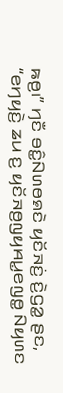ꤒꤥ꤬꤯” ꤚꤢꤪ ꤋꤢꤨ꤭ꤡꤛꤥꤎꤢꤧ ꤟꤢꤩꤏꤢꤦ꤬ ꤢꤧ꤬ꤞꤤ꤭ ꤔꤢ, “ꤕꤚꤟꤢꤧ꤬ ꤘꤣ ꤢ꤬ ꤟꤢꤩꤏꤥ꤬ꤜꤟꤌꤣ꤭ꤕꤜꤥ꤭ ꤡꤟꤛꤢ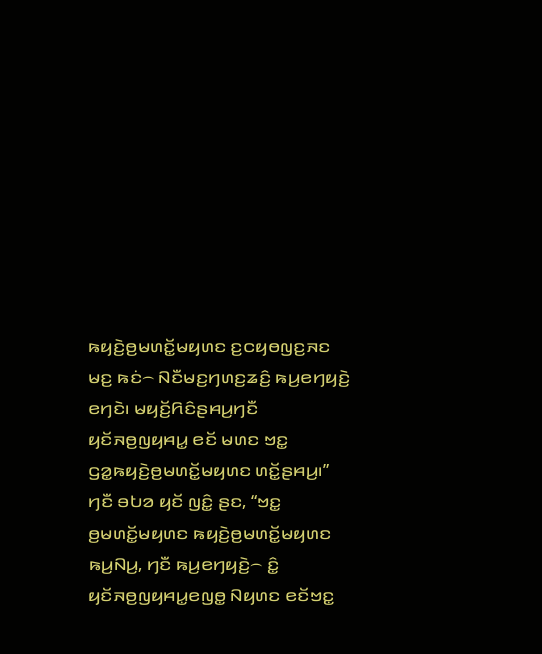ꤒꤟꤢꤧ꤬ꤥ꤬ꤗꤛꤢꤩ꤭ꤗꤟꤛꤢ ꤢ꤬ꤍꤟꤥꤜꤢ꤬ꤏꤢ ꤗꤢ꤬ ꤒꤢꤦ꤮ ꤡꤢꤪꤗꤢ꤬ꤚꤛꤢ꤬ꤘꤢꤨ꤬ ꤒꤣ꤬ꤕꤚꤟꤢꤧ꤬ ꤕꤚꤢꤧ꤯ ꤗꤟꤢꤩ꤬ꤖꤢꤨꤔꤌꤣ꤬ꤚꤢꤪ ꤟꤢꤩꤏꤥ꤬ꤜꤟꤌꤣ꤭ ꤕꤢꤩ ꤗꤛꤢ ꤠꤢ꤭ ꤞꤤ꤭ꤒꤟꤢꤧ꤬ꤥ꤬ꤗꤛꤢꤩ꤭ꤗꤟꤛꤢ ꤛꤢꤩ꤭ꤔꤌꤣ꤬꤯”
ꤚꤢꤪ ꤋꤝꤤ ꤟꤢꤩ ꤜꤢꤨ꤭ ꤔꤢ, “ꤠꤢ꤭ ꤥ꤬ꤗꤛꤢꤩ꤭ꤗꤟꤛꤢ ꤒꤟꤢꤧ꤬ꤥ꤬ꤗꤛꤢꤩ꤭ꤗꤟꤛꤢ ꤒꤣ꤬ꤡꤣ꤬, ꤚꤢꤪ ꤒꤣ꤬ꤕꤚꤟꤢꤧ꤬꤮ ꤢꤨ꤭ ꤟꤢꤩꤏꤥ꤬ꤜꤟꤌꤣ꤭ꤕꤜꤥ꤭ ꤡꤟꤛꤢ ꤕꤢꤩꤠꤢ꤭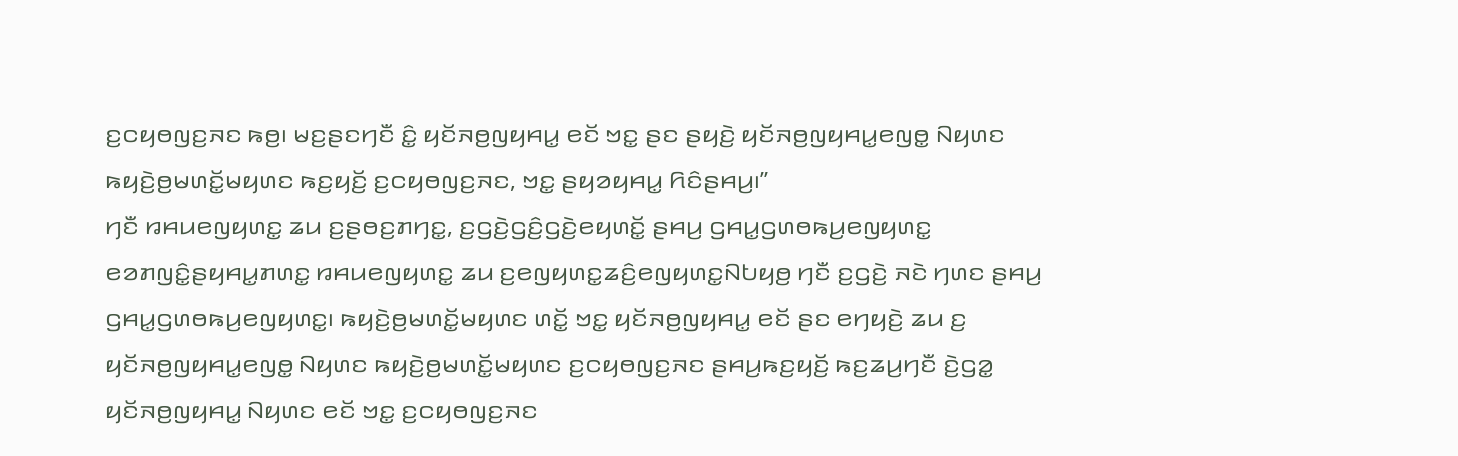ꤢ꤬ꤍꤟꤥꤜꤢ꤬ꤏꤢ ꤒꤥ꤬꤯ ꤗꤢ꤬ꤔꤢꤚꤢꤪ ꤢꤨ꤭ ꤟꤢꤩꤏꤥ꤬ꤜꤟꤌꤣ꤭ ꤕꤢꤩ ꤠꤢ꤭ ꤔꤢ ꤔꤟꤢꤧ꤬ ꤟꤢꤩꤏꤥ꤬ꤜꤟꤌꤣ꤭ꤕꤜꤥ꤭ ꤡꤟꤛꤢ ꤒꤟꤢꤧ꤬ꤥ꤬ꤗꤛꤢꤩ꤭ꤗꤟꤛꤢ ꤒꤢ꤬ꤟꤢꤩ꤬ ꤢ꤬ꤍꤟꤥꤜꤢ꤬ꤏꤢ, ꤠꤢ꤭ ꤔꤟꤤꤟꤌꤣ꤭ ꤖꤢꤨꤔꤌꤣ꤬꤯”
ꤚꤢꤪ ꤙꤌꤣꤕꤜꤟꤛꤢ꤭ ꤘꤣ ꤢ꤬ꤔꤥꤢ꤬ꤊꤚꤢ꤭, ꤢ꤬ꤞꤢꤧ꤬ꤞꤢꤨ꤬ꤞꤢꤧ꤬ꤕꤟꤛꤢꤩ꤭ ꤔꤌꤣ꤬ ꤞꤌꤣ꤭ꤞꤛꤥꤒꤣ꤬ꤕꤜꤟꤛꤢ꤭ ꤕꤤꤊꤜꤢꤨ꤭ꤔꤟꤌꤣ꤭ꤊꤛꤢ꤭ ꤙꤌꤣꤕꤜꤟꤛꤢ꤭ ꤘꤣ ꤢ꤬ꤕꤜꤟꤛꤢ꤭ꤘꤢꤨ꤬ꤕꤜꤟꤛꤢ꤭ꤡꤝꤟꤥ꤬ ꤚꤢꤪ ꤢ꤬ꤞꤢꤧ꤬ ꤏꤢꤧ ꤚꤛꤢ ꤔꤌꤣ꤬ ꤞꤌꤣ꤭ꤞꤛꤥꤒꤣ꤬ꤕꤜꤟꤛꤢ꤭꤯ ꤒꤟꤢꤧ꤬ꤥ꤬ꤗꤛꤢꤩ꤭ꤗꤟꤛꤢ ꤛꤢꤩ꤭ ꤠꤢ꤭ ꤟꤢꤩꤏꤥ꤬ꤜꤟꤌꤣ꤭ ꤕꤢꤩ ꤔꤢ ꤕꤚꤟꤢꤧ꤬ ꤘꤣ ꤢ꤬ ꤟꤢꤩꤏꤥ꤬ꤜꤟꤌꤣ꤭ꤕꤜꤥ꤭ ꤡꤟꤛꤢ ꤒꤟꤢꤧ꤬ꤥ꤬ꤗꤛꤢꤩ꤭ꤗꤟꤛꤢ ꤢ꤬ꤍꤟꤥꤜꤢ꤬ꤏꤢ ꤔꤌꤣ꤬ꤒꤢ꤬ꤟꤢꤩ꤬ ꤒꤢ꤬ꤘꤣ꤬ꤚꤢꤪ ꤢꤧ꤬ꤞꤤ꤭ ꤟꤢꤩꤏꤥ꤬ꤜꤟꤌꤣ꤭ ꤡꤟꤛꤢ ꤕꤢꤩ ꤠꤢ꤭ ꤢ꤬ꤍꤟꤥꤜꤢ꤬ꤏꤢ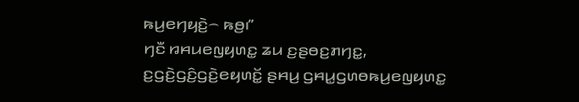ꤒꤣ꤬ꤕꤚꤟꤢꤧ꤬꤮ ꤒꤥ꤬꤯”
ꤚꤢꤪ ꤙꤌꤣꤕꤜꤟꤛꤢ꤭ ꤘꤣ ꤢ꤬ꤔꤥꤢ꤬ꤊꤚꤢ꤭, ꤢ꤬ꤞꤢꤧ꤬ꤞꤢꤨ꤬ꤞꤢꤧ꤬ꤕꤟꤛꤢꤩ꤭ ꤔꤌꤣ꤬ ꤞꤌꤣ꤭ꤞꤛꤥꤒꤣ꤬ꤕꤜꤟꤛꤢ꤭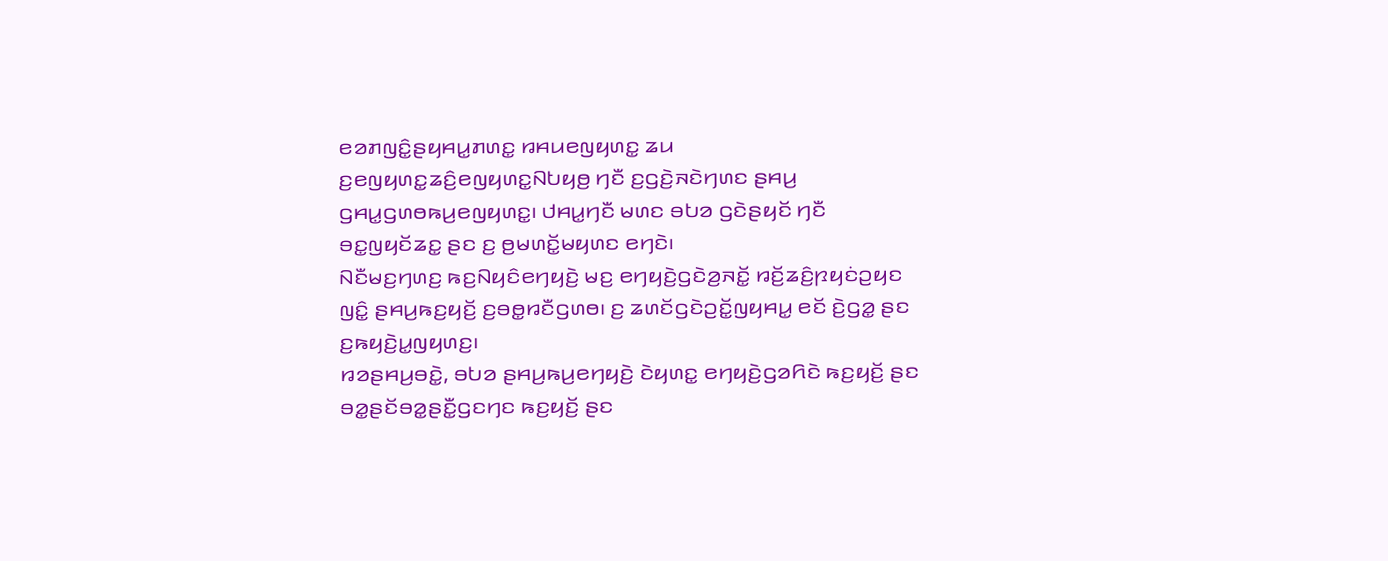ꤕꤤꤊꤜꤢꤨ꤭ꤔꤟꤌꤣ꤭ꤊꤛꤢ꤭ ꤙꤌꤣꤕꤜꤟꤛꤢ꤭ ꤘꤣ ꤢ꤬ꤕꤜꤟꤛꤢ꤭ꤘꤢꤨ꤬ꤕꤜꤟꤛꤢ꤭ꤡꤝꤟꤥ꤬ ꤚꤢꤪ ꤢ꤬ꤞꤢꤧ꤬ꤏꤢꤧꤚꤛꤢ ꤔꤌꤣ꤬ ꤞꤌꤣ꤭ꤞꤛꤥꤒꤣ꤬ꤕꤜꤟꤛꤢ꤭꤯ ꤓꤌꤣ꤭ꤚꤢꤪ ꤗꤛꤢ ꤋꤝꤤ ꤞꤢꤧꤔꤟꤢꤩ ꤚꤢꤪ ꤋꤢ꤭ꤜꤟꤢꤩꤘꤢ꤭ ꤔꤢ ꤢ꤬ ꤥ꤬ꤗꤛꤢꤩ꤭ꤗꤟꤛꤢ ꤕꤚꤢꤧ꤯
ꤡꤢꤪꤗꤢ꤬ꤚꤛꤢ꤬ ꤒꤢ꤬ꤡꤟꤢꤨꤕꤚꤟꤢꤧ꤬ ꤗꤢ꤬ ꤕꤚꤟꤢꤧ꤬ꤞꤢꤧꤤ꤬ꤏꤢꤩ꤭ ꤙꤢꤩ꤬ꤘꤢꤨ꤬ꤐꤟꤢꤦꤑꤟꤢ ꤜꤢꤨ꤭ ꤔꤌꤣ꤬ꤒꤢ꤬ꤟꤢꤩ꤬ ꤢ꤬ꤋꤥ꤭ꤙꤢꤪꤞꤛꤥ꤯ ꤢ꤬ ꤘꤛꤢꤩꤞꤢꤧꤑꤢꤩ꤭ꤜꤟꤌꤣ꤭ ꤕꤢꤩ ꤢꤧ꤬ꤞꤤ꤭ ꤔꤢ ꤢ꤬ꤒꤟꤢꤧ꤬ꤣ꤭ꤜꤟꤛꤢ꤬꤯
ꤙꤤꤔꤌꤣ꤬ꤋꤢꤧ꤭, ꤋꤝꤤ ꤔꤌꤣ꤬ꤒꤣ꤬ꤕꤚꤟꤢꤧ꤬ ꤢꤧꤟꤛꤢ꤭ ꤕꤚꤟꤢꤧ꤬ꤞꤤꤖꤢꤧ ꤒꤢ꤬ꤟꤢꤩ꤬ ꤔꤢ ꤋꤤ꤭ꤔꤢꤩꤋꤤ꤭ꤔꤢꤪ꤭ꤞꤢꤚꤢ ꤒꤢ꤬ꤟꤢꤩ꤬ ꤔꤢ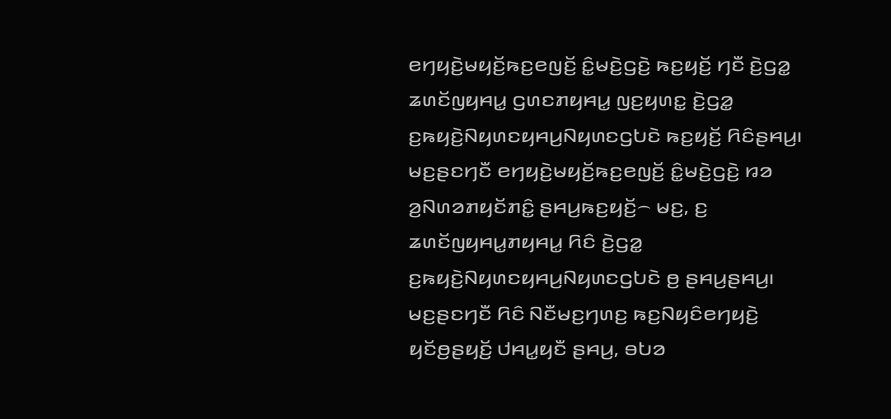ꤕꤚꤟꤢꤧ꤬ꤗꤟꤢꤩ꤬ꤒꤢ꤬ꤕꤜꤢꤩ꤬ ꤢꤨ꤭ꤗꤢꤧ꤬ꤞꤢꤧ꤬ ꤒꤢ꤬ꤟꤢꤩ꤬ ꤚꤢꤪ ꤢꤧ꤬ꤞꤤ꤭ ꤘꤛꤢꤩꤜꤟꤌꤣ꤭ ꤞꤛꤢꤊꤟꤌꤣ꤭ ꤜꤢ꤬ꤟꤛꤢ꤭ ꤢꤧ꤬ꤞꤤ꤭ ꤢ꤬ꤒꤟꤢꤧ꤬ꤡꤟꤛꤢꤟꤌꤣ꤬ꤡꤟꤛꤢꤞꤝꤢꤧ ꤒꤢ꤬ꤟꤢꤩ꤬ ꤖꤢꤨꤔꤌꤣ꤬꤯
ꤗꤢ꤬ꤔꤢꤚꤢꤪ ꤕꤚꤟꤢꤧ꤬ꤗꤟꤢꤩ꤬ꤒꤢ꤬ꤕꤜꤢꤩ꤬ ꤢꤨ꤭ꤗꤢꤧ꤬ꤞꤢꤧ꤬ ꤙꤤ ꤤ꤬ꤡꤛꤤꤊꤟꤢꤩꤊꤢꤨ꤭ ꤔꤌꤣ꤬ꤒꤢ꤬ꤟꤢꤩ꤬꤮ ꤗꤢ꤬, ꤢ꤬ ꤘꤛꤢꤩꤜꤟꤌꤣ꤭ꤊꤟꤌꤣ꤭ ꤖꤢꤨ ꤢꤧ꤬ꤞꤤ꤭ ꤢ꤬ꤒꤟꤢꤧ꤬ꤡꤟꤛꤢꤟꤌꤣ꤬ꤡꤟꤛꤢꤞꤝꤢꤧ ꤥ꤬ ꤔꤌꤣ꤬ꤔꤌꤣ꤬꤯ ꤗꤢ꤬ꤔꤢꤚꤢꤪ ꤖꤢꤨ ꤡꤢꤪꤗꤢ꤬ꤚꤛꤢ꤬ ꤒꤢ꤬ꤡꤟꤢꤨꤕꤚꤟꤢꤧ꤬ ꤟꤢꤩꤥ꤬ꤔꤟꤢꤩ꤬ ꤓꤌꤣ꤭ꤟꤢꤪ ꤔꤌꤣ꤬, ꤋꤝꤤ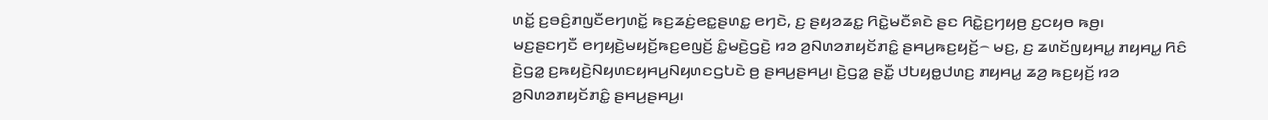ꤛꤢꤩ꤭ ꤢ꤬ꤋꤢꤨ꤬ꤊꤜꤢꤪꤕꤚꤛꤢꤩ꤭ ꤒꤢ꤬ꤘꤢꤦ꤬ꤕꤢ꤭ꤔꤛꤢ꤭ ꤕꤚꤢꤧ, ꤢ꤬ ꤔꤟꤤꤘꤢ꤭ ꤖꤢꤧ꤭ꤗꤢꤪꤎꤢꤧ ꤔꤢ ꤖꤢꤧ꤭ꤢ꤬ꤚꤟꤥ꤬ ꤢ꤬ꤍꤟꤥ ꤒꤥ꤬꤯
ꤗꤢ꤬ꤔꤢꤚꤢꤪ ꤕꤚꤟꤢꤧ꤬ꤗꤟꤢꤩ꤬ꤒꤢ꤬ꤕꤜꤢꤩ꤬ ꤢꤨ꤭ꤗꤢꤧ꤬ꤞꤢꤧ꤬ ꤙꤤ ꤤ꤬ꤡꤛꤤꤊꤟꤢꤩꤊꤢꤨ꤭ ꤔꤌꤣ꤬ꤒꤢ꤬ꤟꤢꤩ꤬꤮ ꤗꤢ꤬, ꤢ꤬ ꤘꤛꤢꤩꤜꤟꤌꤣ꤭ ꤊꤟꤌꤣ꤭ ꤖꤢꤨ ꤢꤧ꤬ꤞꤤ꤭ ꤢ꤬ꤒꤟꤢꤧ꤬ꤡꤟꤛꤢꤟꤌꤣ꤬ꤡꤟꤛꤢꤞꤝꤢꤧ ꤥ꤬ ꤔꤌꤣ꤬ꤔꤌꤣ꤬꤯ ꤢꤧ꤬ꤞꤤ꤭ ꤔꤢꤪ꤭ ꤓꤝꤟꤥ꤭ꤓꤛꤢ꤬ ꤊꤟꤌꤣ꤭ ꤘꤤ꤬ ꤒꤢ꤬ꤟꤢꤩ꤬ ꤙꤤ ꤤ꤬ꤡꤛꤤꤊꤟꤢꤩꤊꤢꤨ꤭ ꤔꤌꤣ꤬ꤔꤌꤣ꤬꤯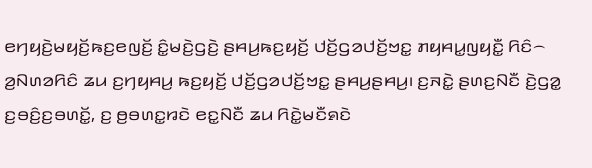ꤕꤚꤟꤢꤧ꤬ꤗꤟꤢꤩ꤬ꤒꤢ꤬ꤕꤜꤢꤩ꤬ ꤢꤨ꤭ꤗꤢꤧ꤬ꤞꤢꤧ꤬ ꤔꤌꤣ꤬ꤒꤢ꤬ꤟꤢꤩ꤬ ꤓꤢꤩ꤬ꤞꤤꤓꤢꤩ꤬ꤠꤢ꤭ ꤊꤟꤌꤣ꤭ꤜꤟꤢꤪ꤭ ꤖꤢꤨ꤮ ꤤ꤬ꤡꤛꤤꤖꤢꤨ ꤘꤣ ꤢ꤬ꤚꤟꤌꤣ꤬ ꤒꤢ꤬ꤟꤢꤩ꤬ ꤓꤢꤩ꤬ꤞꤤꤓꤢꤩ꤬ꤠꤢ꤭ ꤔꤌꤣ꤬ꤔꤌꤣ꤬꤯ ꤢ꤬ꤏꤢꤧ꤭ ꤔꤛꤢ꤬ꤡꤢꤪ ꤢꤧ꤬ꤞꤤ꤭ ꤢ꤬ꤋꤢꤨ꤬ꤢ꤬ꤋꤛꤢꤩ꤭, ꤢ꤬ ꤥ꤬ꤋꤛꤢ꤭ꤙꤢꤧ ꤕꤢ꤭ꤡꤢꤪ ꤘꤣ ꤖꤢꤧ꤭ꤗꤢꤪꤎꤢꤧ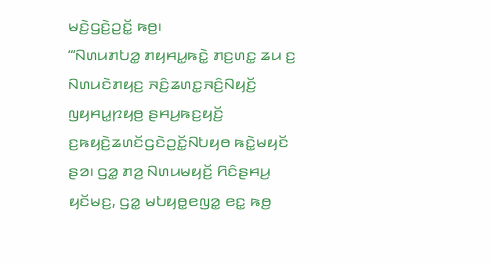ꤗꤢꤧ꤬ꤞꤢꤧ꤬ꤑꤢꤩ꤭ ꤒꤥ꤬꤯
“‘ꤡꤛꤣꤊꤝꤤ꤭ ꤊꤟꤌꤣ꤭ꤒꤢꤧ꤭ ꤊꤢ꤬ꤛꤢ꤭ ꤘꤣ ꤢ꤬ ꤡꤛꤣꤢꤧꤊꤟꤢ꤬ ꤏꤢꤨ꤬ꤘꤛꤢ꤭ꤏꤢꤨ꤬ꤡꤟꤢꤩ꤬ ꤜꤟꤌꤣ꤭ꤐꤟꤥ꤬ ꤔꤌꤣ꤬ꤒꤢ꤬ꤟꤢꤩ꤬ ꤢ꤬ꤒꤟꤢꤧ꤬ꤘꤛꤢꤩꤞꤢꤧꤑꤢꤩ꤭ꤡꤝꤟꤥ ꤒꤢꤧ꤭ꤗꤟꤢꤩ ꤔꤤ꤯ ꤞꤤ꤭ ꤊꤤ꤬ ꤡꤛꤣꤗꤟꤢꤩ꤬ ꤖꤢꤨꤔꤌꤣ꤬ ꤟꤢꤩꤗꤢ꤬, ꤞꤤ꤭ ꤗꤝꤟꤥ꤭ꤕꤜꤤ꤭ ꤕꤢ꤭ ꤒꤥ꤬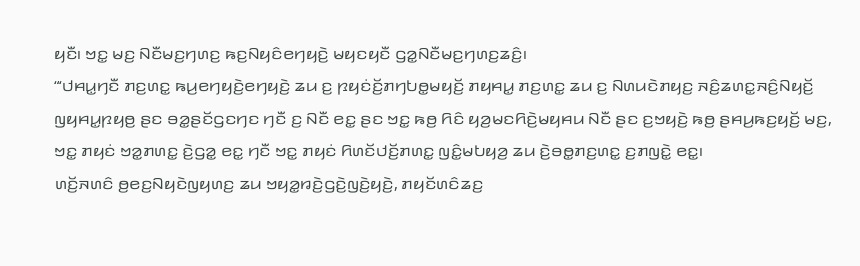ꤟꤢꤪ꤯ ꤠꤢ꤭ ꤗꤢ꤬ ꤡꤢꤪꤗꤢ꤬ꤚꤛꤢ꤬ ꤒꤢ꤬ꤡꤟꤢꤨꤕꤚꤟꤢꤧ꤬ ꤗꤟꤢꤟꤢꤪ ꤞꤤ꤭ꤡꤢꤪꤗꤢ꤬ꤚꤛꤢ꤬ꤘꤢꤨ꤬꤯
“‘ꤓꤌꤣ꤭ꤚꤢꤪ ꤊꤢ꤬ꤛꤢ꤭ ꤒꤣ꤬ꤕꤚꤟꤢꤧ꤬ꤕꤚꤟꤢꤧ꤬ ꤘꤣ ꤢ꤬ ꤐꤟꤢꤦꤢꤩ꤬ꤊꤚꤝꤥ꤭ꤗꤟꤢꤩ꤬ ꤊꤟꤌꤣ꤭ ꤊꤢ꤬ꤛꤢ꤭ ꤘꤣ ꤢ꤬ ꤡꤛꤣꤢꤧꤊꤟꤢ꤬ ꤏꤢꤨ꤬ꤘꤛꤢ꤭ꤏꤢꤨ꤬ꤡꤟꤢꤩ꤬ ꤜꤟꤌꤣ꤭ꤐꤟꤥ꤬ ꤔꤢ ꤋꤤ꤭ꤔꤢꤩꤞꤢꤚꤢ ꤚꤢꤪ ꤢ꤬ ꤡꤢꤪ ꤕꤢ꤭ ꤔꤢ ꤠꤢ꤭ ꤒꤥ꤬ ꤖꤢꤨ ꤟꤤ꤬ꤗꤢꤖꤢꤧ꤬ꤗꤟꤌꤣ ꤡꤢꤪ ꤔꤢ ꤢ꤬ꤠꤟꤢꤧ꤬ ꤒꤥ꤬ ꤔꤌꤣ꤬ꤒꤢ꤬ꤟꤢꤩ꤬ ꤗꤢ꤬, ꤠꤢ꤭ ꤊꤟꤢꤦ ꤠꤤ꤭ꤊꤛꤢ꤭ ꤢꤧ꤬ꤞꤤ꤭ ꤕꤢ꤭ ꤚꤢꤪ ꤠꤢ꤭ ꤊꤟꤢꤦ ꤖꤛꤢꤩꤓꤢꤩ꤬ꤊꤛꤢ꤭ ꤜꤢꤨ꤭ꤗꤝꤟꤤ꤬ ꤘꤣ ꤢꤧ꤬ꤋꤥ꤭ꤊꤢ꤬ꤛꤢ꤭ ꤢ꤬ꤊꤜꤢꤧ꤭ ꤕꤢ꤭꤯
ꤛꤢꤩ꤬ꤏꤛꤢꤨ ꤥ꤬ꤕꤢ꤬ꤡꤟꤢꤧꤜꤟꤛꤢ꤬ ꤘꤣ ꤠꤟꤤ꤭ꤙꤢꤧ꤬ꤞꤢꤧ꤬ꤜꤢꤧ꤬ꤟꤢꤧ꤬, ꤊꤟꤢꤩꤛꤢꤨꤘꤢ꤬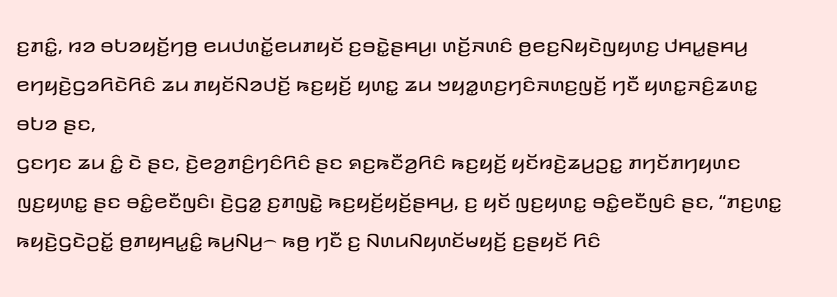ꤢ꤬ꤊꤢꤨ꤭, ꤙꤤ ꤋꤝꤤꤟꤢꤩ꤬ꤚꤥ꤬ ꤕꤣꤓꤛꤢꤩ꤭ꤕꤣꤊꤟꤢꤩ ꤢ꤬ꤋꤢꤧ꤭ꤔꤌꤣ꤬꤯ ꤛꤢꤩ꤬ꤏꤛꤢꤨ ꤥ꤬ꤕꤢ꤬ꤡꤟꤢꤧꤜꤟꤛꤢ꤬ ꤓꤌꤣ꤭ꤔꤌꤣ꤬ ꤕꤚꤟꤢꤧ꤬ꤞꤤꤖꤢꤧꤖꤢꤨ ꤘꤣ ꤊꤟꤢꤩꤡꤤꤓꤢꤩ꤬ ꤒꤢ꤬ꤟꤢꤩ꤬ ꤟꤛꤢ꤭ ꤘꤣ ꤠꤟꤤ꤭ꤛꤢ꤬ꤚꤢꤨꤏꤛꤢ꤬ꤜꤢꤩ꤬ ꤚꤢꤪ ꤟꤛꤢ꤭ꤏꤢꤨ꤬ꤘꤛꤢ꤭ ꤋꤝꤤ ꤔꤢ,
ꤞꤢꤚꤢ ꤘꤣ ꤢꤨ꤭ ꤢꤧ ꤔꤢ, ꤢꤧ꤬ꤕꤤ꤬ꤊꤢꤨ꤬ꤚꤢꤨꤖꤢꤨ ꤔꤢ ꤎꤢ꤬ꤒꤢꤪꤤ꤬ꤖꤢꤨ ꤒꤢ꤬ꤟꤢꤩ꤬ ꤟꤢꤩꤙꤢꤧ꤬ꤘꤣ꤬ꤑꤢ꤭ ꤊꤚꤢꤩꤊꤚꤟꤛꤢ ꤜꤢ꤬ꤟꤛꤢ꤭ ꤔꤢ ꤋꤢꤨ꤭ꤕꤢꤪꤜꤢꤨ꤯ ꤢꤧ꤬ꤞꤤ꤭ ꤢ꤬ꤊꤜꤢꤧ꤭ ꤒꤢ꤬ꤟꤢꤩ꤬ꤟꤢꤩ꤬ꤔꤌꤣ꤬, ꤢ꤬ ꤟꤢꤩ ꤜꤢ꤬ꤟꤛꤢ꤭ ꤋꤢꤨ꤭ꤕꤢꤪꤜꤢꤨ ꤔꤢ, “ꤊꤢ꤬ꤛꤢ꤭ ꤒꤟꤢꤧ꤬ꤞꤢꤧꤑꤢꤩ꤭ ꤥ꤬ꤊꤟꤌꤣ꤭ꤢꤨ꤭ ꤒꤣ꤬ꤡꤣ꤬꤮ ꤒꤥ꤬ ꤚꤢꤪ ꤢ꤬ ꤡꤛꤣꤡꤟꤛꤢꤩꤗꤟꤢꤩ꤬ ꤢ꤬ꤔꤟꤢꤩ ꤖꤢꤨ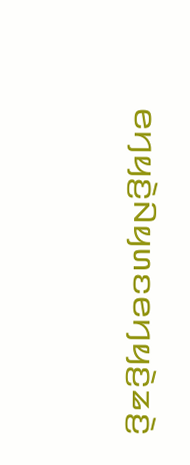ꤕꤚꤟꤢꤧ꤬ꤡꤟꤛꤢꤕꤚꤟꤢꤧ꤬ꤘꤢꤧ꤬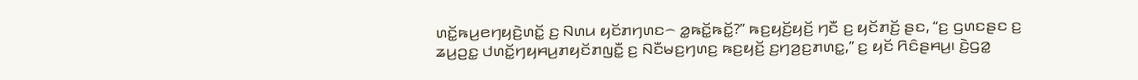ꤛꤢꤩ꤭ꤒꤣ꤬ꤕꤚꤟꤢꤧ꤬ꤛꤢꤩ꤭ ꤢ꤬ ꤡꤛꤣ ꤟꤢꤩꤊꤚꤛꤢ꤮ ꤤ꤭ꤒꤢꤩ꤭ꤒꤢꤩ꤭?” ꤒꤢ꤬ꤟꤢꤩ꤬ꤟꤢꤩ꤬ ꤚꤢꤪ ꤢ꤬ ꤟꤢꤩꤊꤢꤩ꤬ ꤔꤢ, “ꤢ꤬ ꤞꤛꤢꤔꤢ ꤢ꤬ ꤘꤣ꤬ꤑꤢ꤭ ꤓꤛꤢꤩ꤭ꤚꤟꤌꤣ꤬ꤊꤟꤢꤩꤊꤜꤢꤪ꤭ ꤢ꤬ ꤡꤢꤪꤗꤢ꤬ꤚꤛꤢ꤬ ꤒꤢ꤬ꤟꤢꤩ꤬ ꤢ꤬ꤚꤤ꤬ꤢ꤬ꤊꤛꤢ꤭,” ꤢ꤬ ꤟꤢꤩ ꤖꤢꤨꤔꤌꤣ꤬꤯ ꤢꤧ꤬ꤞꤤ꤭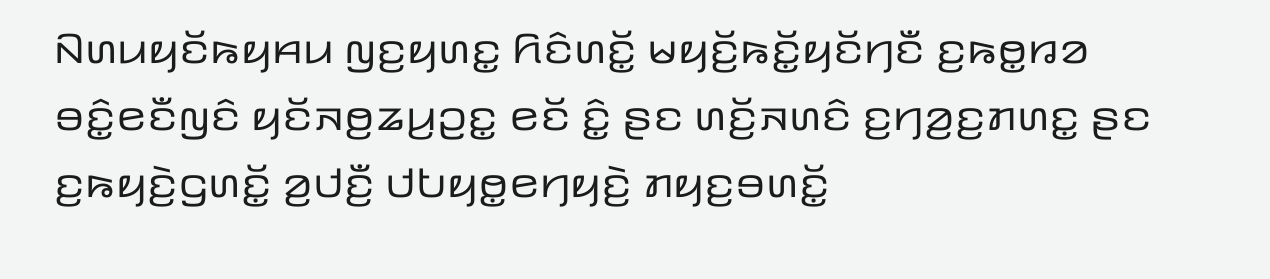ꤡꤛꤣꤟꤢꤩꤒꤟꤌꤣ ꤜꤢ꤬ꤟꤛꤢ꤭ ꤖꤢꤨꤛꤢꤩ꤭ ꤗꤟꤢꤩ꤬ꤒꤢꤩ꤭ꤟꤢꤩꤚꤢꤪ ꤢ꤬ꤒꤥ꤭ꤙꤤ ꤋꤢꤨ꤭ꤕꤢꤪꤜꤢꤨ ꤟꤢꤩꤏꤥ꤬ꤘꤣ꤬ꤑꤢ꤭ ꤕꤢꤩ ꤢꤨ꤭ ꤔꤢ ꤛꤢꤩ꤬ꤏꤛꤢꤨ ꤢ꤬ꤚꤤ꤬ꤢ꤬ꤊꤛꤢ꤭ ꤔꤢ ꤢ꤬ꤒꤟꤢꤧ꤬ꤞꤛꤢꤩ꤭ ꤤ꤬ꤓꤢꤪ꤬ ꤓꤝꤟꤥ꤭ꤕꤚꤟꤢꤧ꤬ ꤊꤟꤢ꤬ꤋꤛꤢꤩ꤭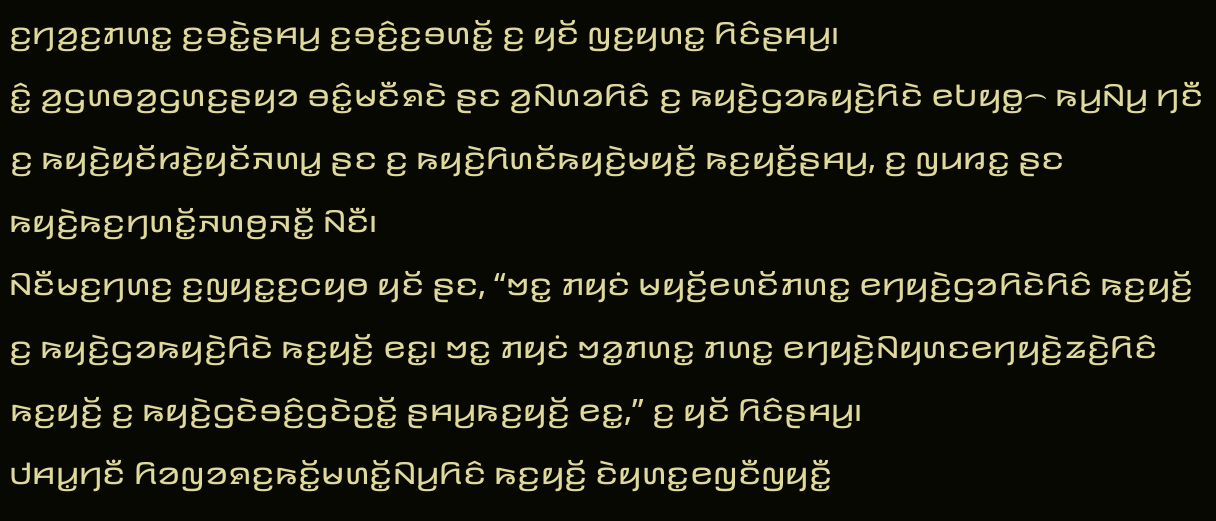ꤢ꤬ꤚꤤ꤬ꤢ꤬ꤊꤛꤢ꤭ ꤢ꤬ꤋꤢꤧ꤭ꤔꤌꤣ꤬ ꤢ꤬ꤋꤢꤨ꤬ꤢ꤬ꤋꤛꤢꤩ꤭ ꤢ꤬ ꤟꤢꤩ ꤜꤢ꤬ꤟꤛꤢ꤭ ꤖꤢꤨꤔꤌꤣ꤬꤯
ꤢꤨ꤭ ꤤ꤬ꤞꤛꤥꤤ꤬ꤞꤛꤢ꤬ꤔꤟꤤ ꤋꤢꤨ꤭ꤗꤢꤪꤎꤢꤧ ꤔꤢ ꤤ꤬ꤡꤛꤤꤖꤢꤨ ꤢ꤬ ꤒꤟꤢꤧ꤬ꤞꤤꤒꤟꤢꤧ꤬ꤖꤢꤧ ꤕꤝꤟꤥ꤭꤮ ꤒꤣ꤬ꤡꤣ꤬ ꤚꤢꤪ ꤢ꤬ ꤒꤟꤢꤧ꤬ꤟꤢꤩꤙꤢꤧ꤬ꤟꤢꤩꤏꤛꤣ꤭ ꤔꤢ ꤢ꤬ ꤒꤟꤢꤧ꤬ꤖꤛꤢꤩꤒꤟꤢꤧ꤬ꤗꤟꤢꤩ꤬ ꤒꤢ꤬ꤟꤢꤩ꤬ꤔꤌꤣ꤬, ꤢ꤬ ꤜꤣꤙꤢ꤭ ꤔꤢ ꤒꤟꤢꤧ꤬ꤒꤢ꤬ꤚꤛꤢꤩ꤭ꤏꤛꤥ꤬ꤏꤢꤪ꤭ ꤡꤢꤪ꤯
ꤡꤢꤪꤗꤢ꤬ꤚꤛꤢ꤬ ꤢ꤬ꤜꤟꤢ꤭ꤢ꤬ꤍꤟꤥ ꤟꤢꤩ ꤔꤢ, “ꤠꤢ꤭ ꤊꤟꤢꤦ ꤗꤟꤢꤩ꤬ꤕꤛꤢꤩꤊꤛꤢ꤭ ꤕꤚꤟꤢꤧ꤬ꤞꤤꤖꤢꤧꤖꤢꤨ ꤒꤢ꤬ꤟꤢꤩ꤬ ꤢ꤬ ꤒꤟꤢꤧ꤬ꤞꤤꤒꤟꤢꤧ꤬ꤖꤢꤧ ꤒꤢ꤬ꤟꤢꤩ꤬ ꤕꤢ꤭꤯ ꤠꤢ꤭ ꤊꤟꤢꤦ ꤠꤤ꤭ꤊꤛꤢ꤭ ꤊꤛꤢ꤭ ꤕꤚꤟꤢꤧ꤬ꤡꤟꤛꤢꤕꤚꤟꤢꤧ꤬ꤘꤢꤧ꤬ꤖꤢꤨ ꤒꤢ꤬ꤟꤢꤩ꤬ ꤢ꤬ ꤒꤟꤢꤧ꤬ꤞꤢꤧꤋꤢꤨ꤬ꤞꤢꤧꤑꤢꤩ꤭ ꤔꤌꤣ꤬ꤒꤢ꤬ꤟꤢꤩ꤬ ꤕꤢ꤭,” ꤢ꤬ ꤟꤢꤩ ꤖꤢꤨꤔꤌꤣ꤬꤯
ꤓꤌꤣ꤭ꤚꤢꤪ ꤖꤤꤜꤤꤎꤢ꤬ꤒꤢꤩ꤭ꤗꤛꤢꤩ꤭ꤡꤣ꤬ꤖꤢꤨ ꤒꤢ꤬ꤟꤢꤩ꤬ ꤢꤧꤟꤛꤢ꤭ꤕꤜꤢꤪꤜꤟꤢꤪ꤭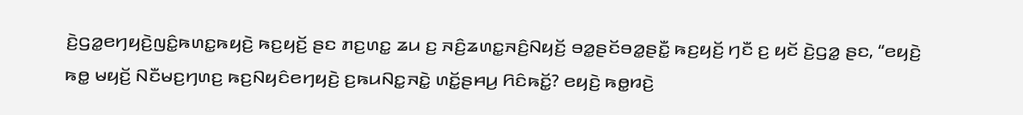ꤢꤧ꤬ꤞꤤ꤭ꤕꤚꤟꤢꤧ꤬ꤜꤢꤨ꤭ꤒꤛꤢ꤭ꤒꤟꤢꤧ꤬ ꤒꤢ꤬ꤟꤢꤩ꤬ ꤔꤢ ꤊꤢ꤬ꤛꤢ꤭ ꤘꤣ ꤢ꤬ ꤏꤢꤨ꤬ꤘꤛꤢ꤭ꤏꤢꤨ꤬ꤡꤟꤢꤩ꤬ ꤋꤤ꤭ꤔꤢꤩꤋꤤ꤭ꤔꤢꤪ꤭ ꤒꤢ꤬ꤟꤢꤩ꤬ ꤚꤢꤪ ꤢ꤬ ꤟꤢꤩ ꤢꤧ꤬ꤞꤤ꤭ ꤔꤢ, “ꤕꤟꤢꤧ꤬ ꤒꤥ꤭ ꤗꤟꤢꤩ꤬ ꤡꤢꤪꤗꤢ꤬ꤚꤛꤢ꤬ ꤒꤢ꤬ꤡꤟꤢꤨꤕꤚꤟꤢꤧ꤬ ꤢ꤬ꤒꤣꤡꤢ꤭ꤏꤢꤧ꤭ ꤛꤢꤩ꤭ꤔꤌꤣ꤬ ꤖꤢꤨꤒꤢꤩ꤭? ꤕꤟꤢꤧ꤬ ꤒꤥ꤭ꤙꤢꤧ꤬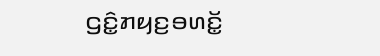ꤞꤢꤨ꤭ꤊꤟꤢ꤬ꤋꤛꤢꤩ꤭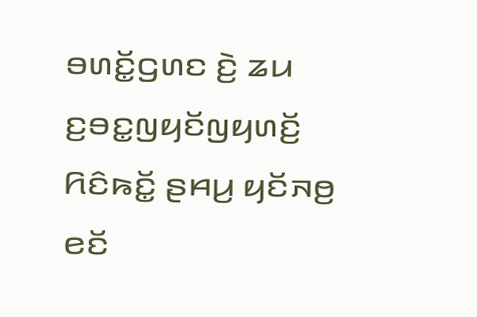ꤋꤛꤢꤩ꤭ꤞꤛꤢ ꤢꤧ꤬ ꤘꤣ ꤢ꤬ꤋꤢ꤭ꤜꤟꤢꤩꤜꤟꤛꤢꤩ꤬ ꤖꤢꤨꤒꤢꤩ꤭ ꤔꤌꤣ꤬ ꤟꤢꤩꤏꤥ꤬ ꤕꤢꤩ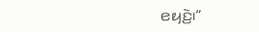ꤕꤟꤢꤧ꤬꤯”